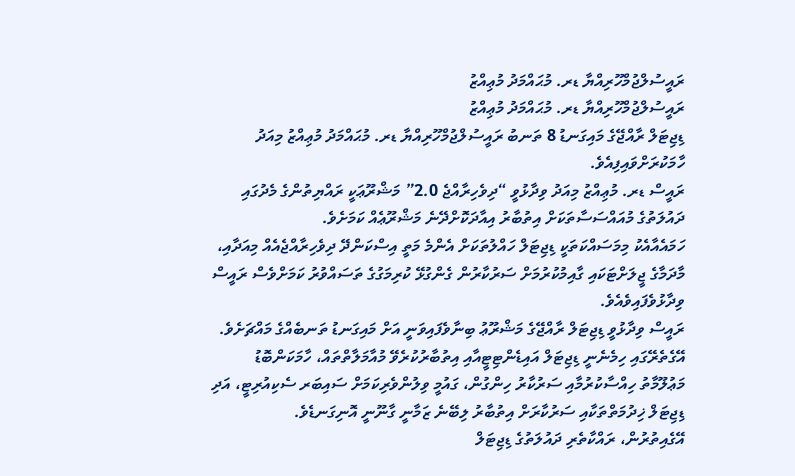ރައީސުލްޖުމްހޫރިއްޔާ ޑރ. މުޙައްމަދު މުޢިއްޒު
ރައީސުލްޖުމްހޫރިއްޔާ ޑރ. މުޙައްމަދު މުޢިއްޒު
ޑިޖިޓަލް ރާއްޖޭގެ މައިގަނޑު 8 ތަނބު ރައީސުލްޖުމްހޫރިއްޔާ ޑރ. މުޙައްމަދު މުޢިއްޒު މިއަދު ހާމަކުރަށްވައިފިއެވެ.
ރައީސް ޑރ. މުޢިއްޒު މިއަދު ވިދާޅުވީ “ދިވެހިރާއްޖެ 2.0” މަޝްރޫޢަކީ ރައްޔިތުންގެ މެދުގައި ދައުލަތުގެ މުއައްސަސާތަކަށް އިތުބާރު އިއާދަކޮށްދޭނެ މަޝްރޫޢެއް ކަމަށެވެ.
ހަމައެއާއެކު މިމަސައްކަތަކީ ޑިޖިޓަލް ހައްލުތަކަށް އެންމެ މަތީ އިސްކަންދޭ ދިވެހިރާއްޖެއެއް މިއަދާއި، މާދަމާގެ ޖީލަށްޓަކައި ގާއިމުކުރުމަށް ސަރުކާރުން ގެންގުޅޭ ކުރިމަގުގެ ތަސައްވުރު ކަމަށްވެސް ރައީސް ވިދާޅުވެފައިވެއެވެ.
ރައީސް ވިދާޅުވީ ޑިޖިޓަލް ރާއްޖޭގެ މަޝްރޫޢު ބިނާވެފައިވަނީ އަށް މައިގަނޑު ތަނބެއްގެ މައްޗަށެވެ. އޭގެތެރޭގައި ހިމެނެނީ ޑިޖިޓަލް އައިޑެންޓިޓީއާއި އިތުބާރުކުރެވޭ މުއާމަލާތްތައް، ހާމަކަންބޮޑު މަޢުލޫމާތު ހިއްސާކުރުމާއި ސަރުކާރު ހިންގުން، ގައުމީ ވިލުންވެރިކަމަށް ސައިބަރ ސެކިއުރިޓީ، އަދި ޑިޖިޓަލް ޚިދުމަތްތަކާއި ސަރުކާރަށް އިތުބާރު ލިބޭނެ ޒަމާނީ ގާނޫނީ އޮނިގަނޑެވެ.
އޭގެއިތުރުން، ރައްކާތެރި ދައުލަތުގެ ޑިޖިޓަލް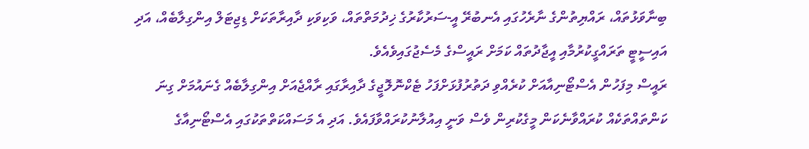ބިނާވަޅުތައް، ރައްޔިތުންގެ ނާރެހުގައި އެނބުރޭ އީ-ސަރުކާރުގެ ޚިދުމަތްތައް، ވަކިވަކި ދާއިރާތަކަށް ޑިޖިޓަލް އިންގިލާބެއް، އަދި އައިސީޓީ ތަރައްގީކުރުމާއި އީޖާދުތައް ކަމަށް ރައީސްގެ މެސެޖުގައިވެއެވެ.
ރައީސް މިފަހުން އެސްޓޯނިއާއަށް ކުރެއްވި ދަތުރުފުޅަށްފަހު ޓެކްނޮލޮޖީގެ ދާއިރާގައި ރާއްޖެއަށް އިންގިލާބެއް ގެނައުމަށް ގިނަ ކަންތައްތަކެއް ކުރައްވާނެކަން މީގެކުރިން ވެސް ވަނީ އިއުލާނުކުރައްވާފައެވެ. އަދި އެ މަސައްކަތްތަކުގައި އެސްޓޯނިއާގެ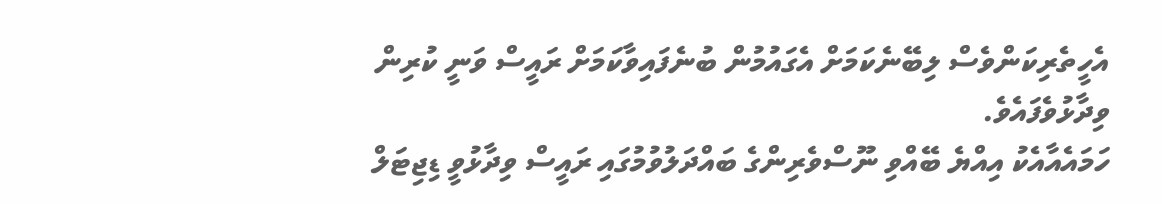އެހީތެރިކަންވެސް ލިބޭނެކަމަށް އެގައުމުން ބުނެފައިވާކަމަށް ރައީސް ވަނީ ކުރިން ވިދާޅުވެފައެވެ.
ހަމައެއާއެކު އިއްޔެ ބޭއްވި ނޫސްވެރިންގެ ބައްދަލުވުމުގައި ރައީސް ވިދާޅުވީ ޑިޖިޓަލް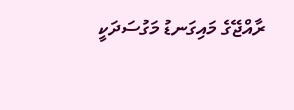ރާއްޖޭގެ މައިގަނޑު މަގުސަދަކީ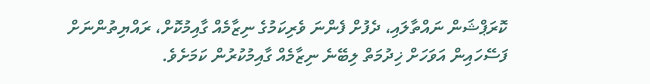ކޮރަޕްޝަން ނައްތާލައި، ދެފުށް ފެންނަ ވެރިކަމުގެ ނިޒާމެއް ގާއިމުކޮށް، ރައްޔިތުންނަށް ފަސޭހައިން އަވަހަށް ޚިދުމަތް ލިބޭނެ ނިޒާމެއް ގާއިމުކުރުން ކަމަށެވެ.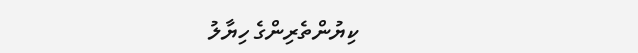ކިޔުންތެރިންގެ ހިޔާލު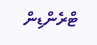ޓްރެންޑިން